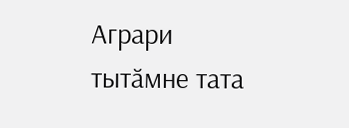Аграри тытӑмне тата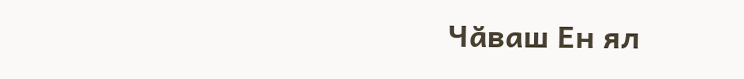Чӑваш Ен ял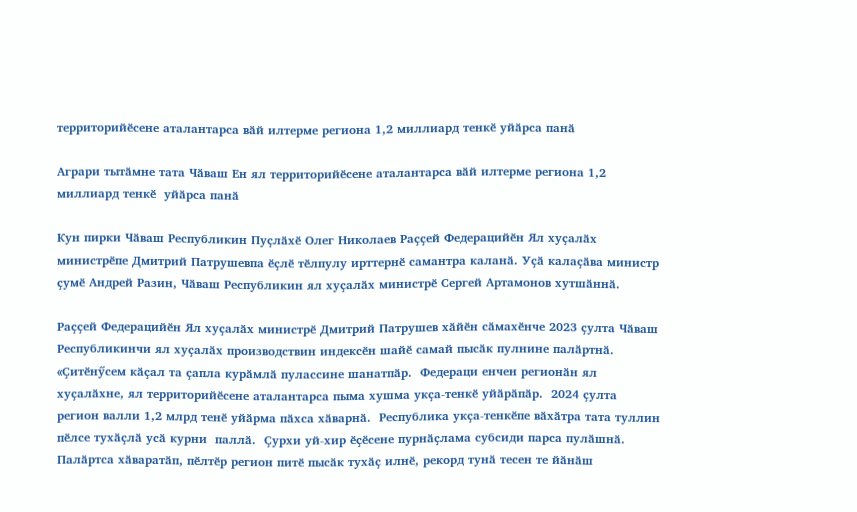территорийӗсене аталантарса вӑй илтерме региона 1,2 миллиард тенкӗ уйӑрса панӑ

Аграри тытӑмне тата Чӑваш Ен ял территорийӗсене аталантарса вӑй илтерме региона 1,2 миллиард тенкӗ  уйӑрса панӑ

Кун пирки Чӑваш Республикин Пуҫлӑхӗ Олег Николаев Раҫҫей Федерацийӗн Ял хуҫалӑх министрӗпе Дмитрий Патрушевпа ӗҫлӗ тӗлпулу ирттернӗ самантра каланӑ. Уҫӑ калаҫӑва министр ҫумӗ Андрей Разин, Чӑваш Республикин ял хуҫалӑх министрӗ Сергей Артамонов хутшӑннӑ.

Раҫҫей Федерацийӗн Ял хуҫалӑх министрӗ Дмитрий Патрушев хӑйӗн сӑмахӗнче 2023 ҫулта Чӑваш Республикинчи ял хуҫалӑх производствин индексӗн шайӗ самай пысӑк пулнине палӑртнӑ. «Ҫитӗнӳсем кӑҫал та ҫапла курӑмлӑ пулассине шанатпӑр.  Федераци енчен регионӑн ял хуҫалӑхне, ял территорийӗсене аталантарса пыма хушма укҫа-тенкӗ уйӑрӑпӑр.  2024 ҫулта регион валли 1,2 млрд тенӗ уйӑрма пӑхса хӑварнӑ.  Республика укҫа-тенкӗпе вӑхӑтра тата туллин пӗлсе тухӑҫлӑ усӑ курни  паллӑ.  Ҫурхи уй-хир ӗҫӗсене пурнӑҫлама субсиди парса пулӑшнӑ.  Палӑртса хӑваратӑп, пӗлтӗр регион питӗ пысӑк тухӑҫ илнӗ, рекорд тунӑ тесен те йӑнӑш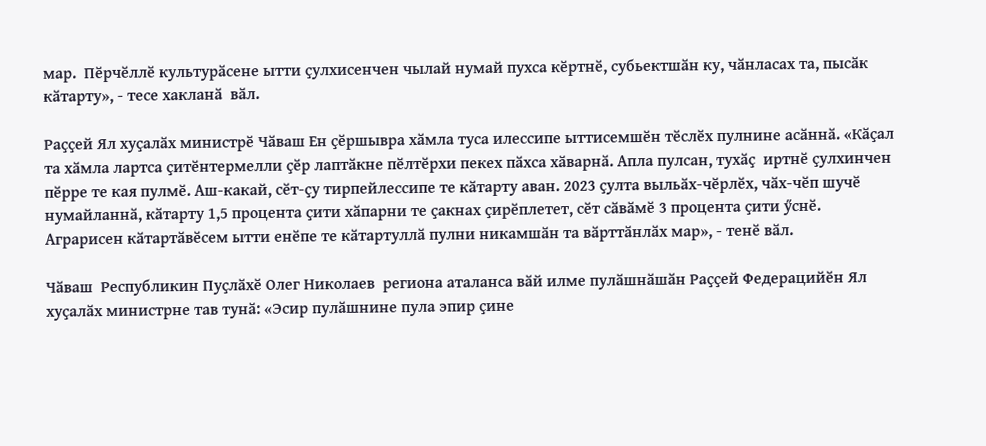мар.  Пӗрчӗллӗ культурӑсене ытти ҫулхисенчен чылай нумай пухса кӗртнӗ, субьектшӑн ку, чӑнласах та, пысӑк кӑтарту», - тесе хакланӑ  вӑл.

Раҫҫей Ял хуҫалӑх министрӗ Чӑваш Ен ҫӗршывра хӑмла туса илессипе ыттисемшӗн тӗслӗх пулнине асӑннӑ. «Кӑҫал та хӑмла лартса ҫитӗнтермелли ҫӗр лаптӑкне пӗлтӗрхи пекех пӑхса хӑварнӑ. Апла пулсан, тухӑҫ  иртнӗ ҫулхинчен пӗрре те кая пулмӗ. Аш-какай, сӗт-ҫу тирпейлессипе те кӑтарту аван. 2023 ҫулта выльӑх-чӗрлӗх, чӑх-чӗп шучӗ нумайланнӑ, кӑтарту 1,5 процента ҫити хӑпарни те ҫакнах ҫирӗплетет, сӗт сӑвӑмӗ 3 процента ҫити ӳснӗ.  Аграрисен кӑтартӑвӗсем ытти енӗпе те кӑтартуллӑ пулни никамшӑн та вӑрттӑнлӑх мар», - тенӗ вӑл.

Чӑваш  Республикин Пуҫлӑхӗ Олег Николаев  региона аталанса вӑй илме пулӑшнӑшӑн Раҫҫей Федерацийӗн Ял хуҫалӑх министрне тав тунӑ: «Эсир пулӑшнине пула эпир ҫине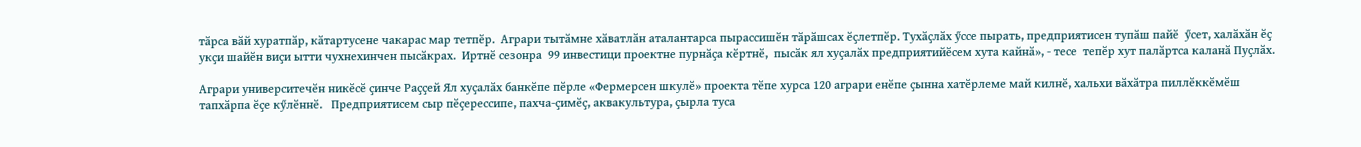тӑрса вӑй хуратпӑр, кӑтартусене чакарас мар тетпӗр.  Аграри тытӑмне хӑватлӑн аталантарса пырассишӗн тӑрӑшсах ӗҫлетпӗр. Тухӑҫлӑх ӳссе пырать, предприятисен тупӑш пайӗ  ӳсет, халӑхӑн ӗҫ укҫи шайӗн виҫи ытти чухнехинчен пысӑкрах.  Иртнӗ сезонра  99 инвестици проектне пурнӑҫа кӗртнӗ,  пысӑк ял хуҫалӑх предприятийӗсем хута кайнӑ», - тесе  тепӗр хут палӑртса каланӑ Пуҫлӑх.

Аграри университечӗн никӗсӗ ҫинче Раҫҫей Ял хуҫалӑх банкӗпе пӗрле «Фермерсен шкулӗ» проекта тӗпе хурса 120 аграри енӗпе ҫынна хатӗрлеме май килнӗ, хальхи вӑхӑтра пиллӗккӗмӗш тапхӑрпа ӗҫе кӳлӗннӗ.   Предприятисем сыр пӗҫерессипе, пахча-ҫимӗҫ, аквакультура, ҫырла туса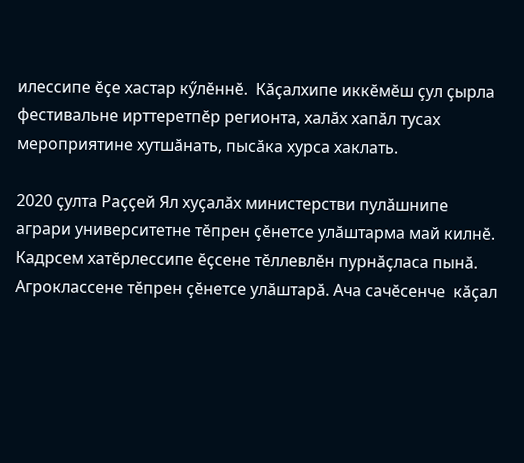илессипе ӗҫе хастар кӳлӗннӗ.  Кӑҫалхипе иккӗмӗш ҫул ҫырла фестивальне ирттеретпӗр регионта, халӑх хапӑл тусах мероприятине хутшӑнать, пысӑка хурса хаклать.

2020 ҫулта Раҫҫей Ял хуҫалӑх министерстви пулӑшнипе аграри университетне тӗпрен ҫӗнетсе улӑштарма май килнӗ. Кадрсем хатӗрлессипе ӗҫсене тӗллевлӗн пурнӑҫласа пынӑ.  Агроклассене тӗпрен ҫӗнетсе улӑштарӑ. Ача сачӗсенче  кӑҫал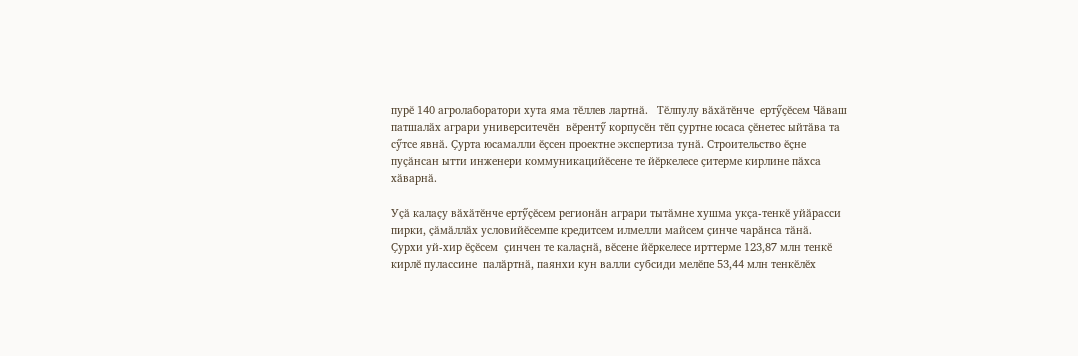пурӗ 140 агролаборатори хута яма тӗллев лартнӑ.   Тӗлпулу вӑхӑтӗнче  ертӳҫӗсем Чӑваш патшалӑх аграри университечӗн  вӗрентӳ корпусӗн тӗп ҫуртне юсаса ҫӗнетес ыйтӑва та сӳтсе явнӑ. Ҫурта юсамалли ӗҫсен проектне экспертиза тунӑ. Строительство ӗҫне пуҫӑнсан ытти инженери коммуникацийӗсене те йӗркелесе ҫитерме кирлине пӑхса хӑварнӑ.

Уҫӑ калаҫу вӑхӑтӗнче ертӳҫӗсем регионӑн аграри тытӑмне хушма укҫа-тенкӗ уйӑрасси пирки, ҫӑмӑллӑх условийӗсемпе кредитсем илмелли майсем ҫинче чарӑнса тӑнӑ.  Ҫурхи уй-хир ӗҫӗсем  ҫинчен те калаҫнӑ, вӗсене йӗркелесе ирттерме 123,87 млн тенкӗ кирлӗ пулассине  палӑртнӑ, паянхи кун валли субсиди мелӗпе 53,44 млн тенкӗлӗх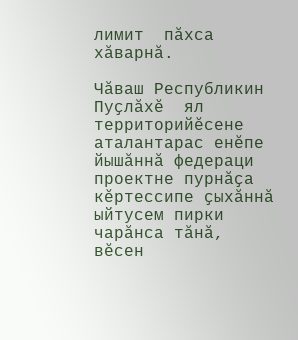лимит  пӑхса хӑварнӑ.

Чӑваш Республикин Пуҫлӑхӗ  ял территорийӗсене аталантарас енӗпе йышӑннӑ федераци проектне пурнӑҫа кӗртессипе ҫыхӑннӑ ыйтусем пирки чарӑнса тӑнӑ, вӗсен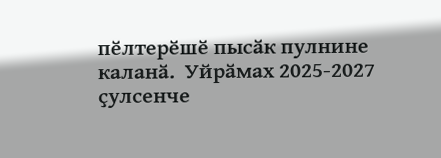пӗлтерӗшӗ пысӑк пулнине каланӑ.  Уйрӑмах 2025-2027 ҫулсенче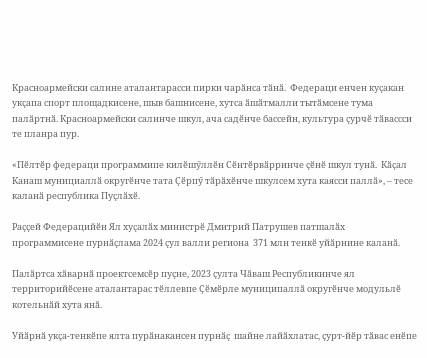Красноармейски салине аталантарасси пирки чарӑнса тӑнӑ.  Федераци енчен куҫакан укҫапа спорт площадкисене, шыв башнисене, хутса ӑшӑтмалли тытӑмсене тума палӑртнӑ. Красноармейски салинче шкул, ача садӗнче бассейн, культура ҫурчӗ тӑвассси те планра пур.

«Пӗлтӗр федераци программипе килӗшӳллӗн Сӗнтӗрвӑрринче ҫӗнӗ шкул тунӑ.  Кӑҫал Канаш мунициаллӑ округӗнче тата Ҫӗрпӳ тӑрӑхӗнче шкулсем хута каясси паллӑ», – тесе каланӑ республика Пуҫлӑхӗ.

Раҫҫей Федерацийӗн Ял хуҫалӑх министрӗ Дмитрий Патрушев патшалӑх программисене пурнӑҫлама 2024 ҫул валли региона  371 млн тенкӗ уйӑрнине каланӑ.

Палӑртса хӑварнӑ проектсемсӗр пуҫне, 2023 ҫулта Чӑваш Республикинче ял территорийӗсене аталантарас тӗллевпе Ҫӗмӗрле муниципаллӑ округӗнче модульлӗ котельнӑй хута янӑ.

Уйӑрнӑ укҫа-тенкӗпе ялта пурӑнакансен пурнӑҫ  шайне лайӑхлатас, ҫурт-йӗр тӑвас енӗпе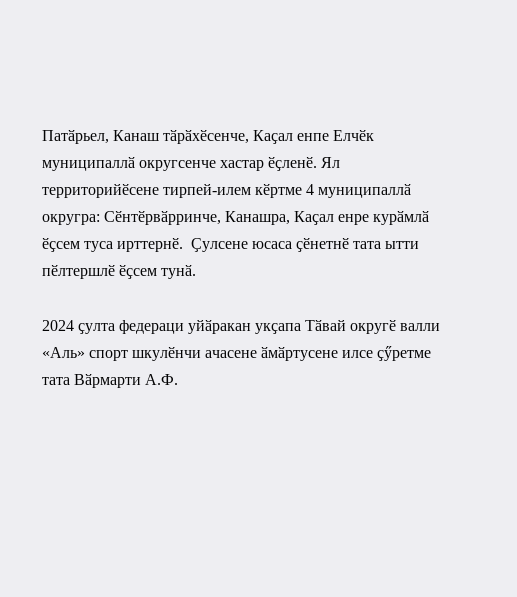Патӑрьел, Канаш тӑрӑхӗсенче, Каҫал енпе Елчӗк муниципаллӑ округсенче хастар ӗҫленӗ. Ял территорийӗсене тирпей-илем кӗртме 4 муниципаллӑ округра: Сӗнтӗрвӑрринче, Канашра, Каҫал енре курӑмлӑ ӗҫсем туса ирттернӗ.  Ҫулсене юсаса ҫӗнетнӗ тата ытти пӗлтершлӗ ӗҫсем тунӑ.

2024 ҫулта федераци уйӑракан укҫапа Тӑвай округӗ валли «Аль» спорт шкулӗнчи ачасене ӑмӑртусене илсе ҫӳретме тата Вӑрмарти А.Ф.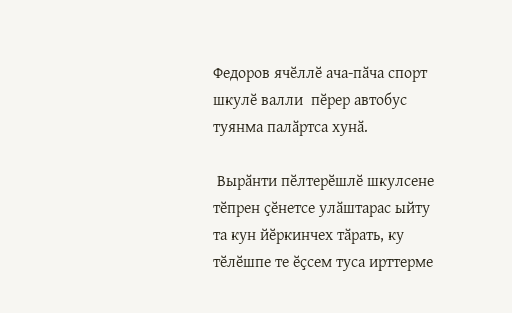Федоров ячӗллӗ ача-пӑча спорт шкулӗ валли  пӗрер автобус туянма палӑртса хунӑ.

 Вырӑнти пӗлтерӗшлӗ шкулсене тӗпрен ҫӗнетсе улӑштарас ыйту та кун йӗркинчех тӑрать, ку тӗлӗшпе те ӗҫсем туса ирттерме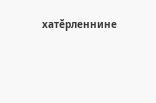хатӗрленнине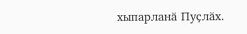хыпарланӑ Пуҫлӑх.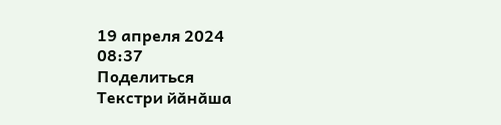19 апреля 2024
08:37
Поделиться
Текстри йӑнӑша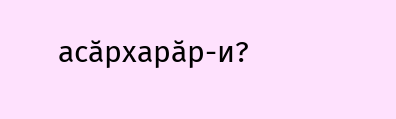асӑрхарӑр-и?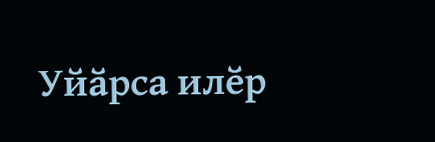Уйӑрса илӗр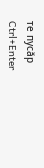те пусӑр Ctrl+Enter